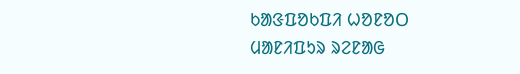ᱠᱟᱝᱯᱚᱠᱯᱤ ᱦᱚᱱᱚᱛ
ᱢᱟᱱᱤᱯᱩᱨ ᱨᱮᱱᱟᱜ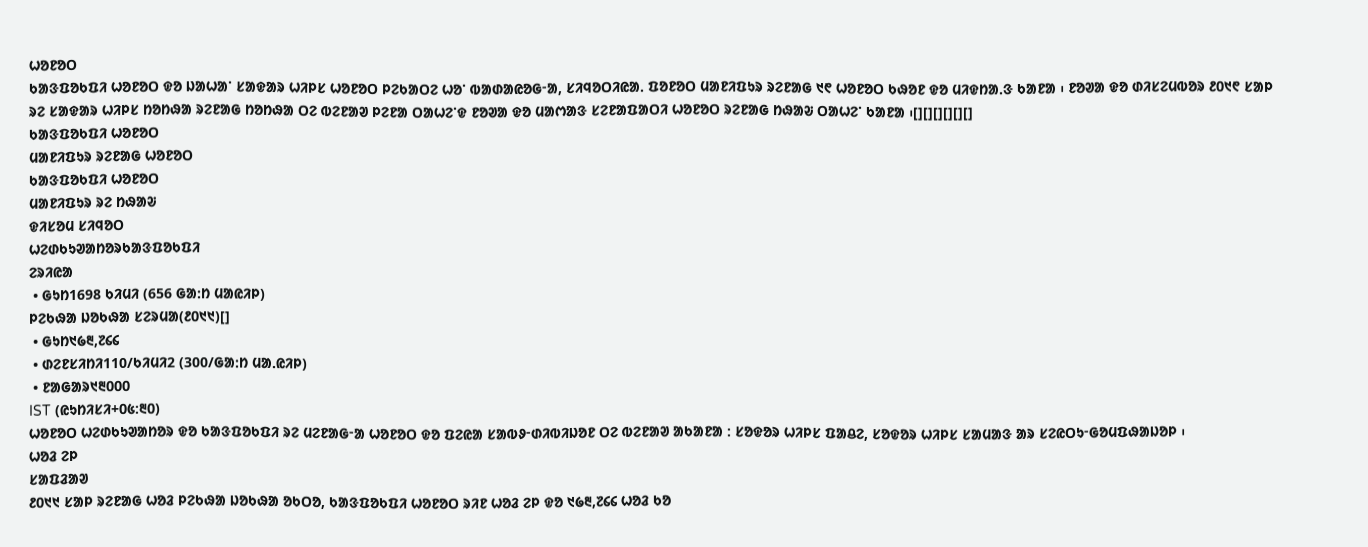ᱦᱚᱱᱚᱛ
ᱠᱟᱝᱯᱚᱠᱯᱤ ᱦᱚᱱᱚᱛ ᱫᱚ ᱡᱟᱦᱟᱸ ᱥᱟᱫᱟᱨ ᱦᱤᱞᱥ ᱦᱚᱱᱚᱛ ᱞᱮᱠᱟᱛᱮ ᱦᱚᱸ ᱵᱟᱰᱟᱭᱚᱜᱼᱟ, ᱥᱤᱧᱚᱛᱤᱭᱟᱹ ᱯᱚᱱᱚᱛ ᱢᱟᱱᱤᱯᱩᱨ ᱨᱮᱱᱟᱜ ᱑᱖ ᱦᱚᱱᱚᱛ ᱠᱷᱚᱱ ᱫᱚ ᱢᱤᱫᱴᱟᱹᱝ ᱠᱟᱱᱟ ᱾ ᱱᱚᱣᱟ ᱫᱚ ᱰᱤᱥᱮᱢᱵᱚᱨ ᱒᱐᱑᱖ ᱥᱟᱞ ᱨᱮ ᱥᱟᱫᱟᱨ ᱦᱤᱞᱥ ᱴᱚᱴᱷᱟ ᱨᱮᱱᱟᱜ ᱴᱚᱴᱷᱟ ᱛᱮ ᱵᱮᱱᱟᱣ ᱞᱮᱱᱟ ᱛᱟᱦᱮᱸᱫ ᱱᱚᱣᱟ ᱫᱚ ᱢᱟᱬᱟᱝ ᱥᱮᱱᱟᱯᱟᱛᱤ ᱦᱚᱱᱚᱛ ᱨᱮᱱᱟᱜ ᱴᱷᱟᱶ ᱛᱟᱦᱮᱸ ᱠᱟᱱᱟ ᱾[][][][][][]
ᱠᱟᱝᱯᱚᱠᱯᱤ ᱦᱚᱱᱚᱛ
ᱢᱟᱱᱤᱯᱩᱨ ᱨᱮᱱᱟᱜ ᱦᱚᱱᱚᱛ
ᱠᱟᱝᱯᱚᱠᱯᱤ ᱦᱚᱱᱚᱛ
ᱢᱟᱱᱤᱯᱩᱨ ᱨᱮ ᱴᱷᱟᱶ
ᱫᱤᱥᱚᱢ ᱥᱤᱧᱚᱛ
ᱦᱮᱰᱠᱩᱣᱟᱴᱚᱨᱠᱟᱝᱯᱚᱠᱯᱤ
ᱮᱨᱤᱭᱟ
 • ᱜᱩᱴ1698 ᱠᱤᱢᱤ (656 ᱜᱟᱺᱴ ᱢᱟᱭᱤᱞ)
ᱞᱮᱠᱷᱟ ᱡᱚᱠᱷᱟ ᱥᱮᱨᱢᱟ(᱒᱐᱑᱑)[]
 • ᱜᱩᱴ᱑᱙᱓,᱗᱔᱔
 • ᱰᱮᱱᱥᱤᱴᱤ110/ᱠᱤᱢᱤ2 (300/ᱜᱟᱺᱴ ᱢᱟᱹᱭᱤᱞ)
 • ᱱᱟᱜᱟᱨ᱑᱓᱐᱐᱐
IST (ᱭᱩᱴᱤᱥᱤ+᱐᱕:᱓᱐)
ᱦᱚᱱᱚᱛ ᱦᱮᱰᱠᱩᱣᱟᱴᱚᱨ ᱫᱚ ᱠᱟᱝᱯᱚᱠᱯᱤ ᱨᱮ ᱢᱮᱱᱟᱜᱼᱟ ᱦᱚᱱᱚᱛ ᱫᱚ ᱯᱮᱭᱟ ᱥᱟᱵᱽᱼᱰᱤᱵᱤᱡᱚᱱ ᱛᱮ ᱵᱮᱱᱟᱣ ᱟᱠᱟᱱᱟ : ᱥᱚᱫᱚᱨ ᱦᱤᱞᱥ ᱯᱟᱪᱮ, ᱥᱚᱫᱚᱨ ᱦᱤᱞᱥ ᱥᱟᱢᱟᱝ ᱟᱨ ᱥᱮᱭᱛᱩᱼᱜᱚᱢᱯᱷᱟᱡᱚᱞ ᱾
ᱦᱚᱲ ᱮᱞ
ᱥᱟᱯᱲᱟᱣ
᱒᱐᱑᱑ ᱥᱟᱞ ᱨᱮᱱᱟᱜ ᱦᱚᱲ ᱞᱮᱠᱷᱟ ᱡᱚᱠᱷᱟ ᱚᱠᱛᱚ, ᱠᱟᱝᱯᱚᱠᱯᱤ ᱦᱚᱱᱚᱛ ᱨᱤᱱ ᱦᱚᱲ ᱮᱞ ᱫᱚ ᱑᱙᱓,᱗᱔᱔ ᱦᱚᱲ ᱠᱚ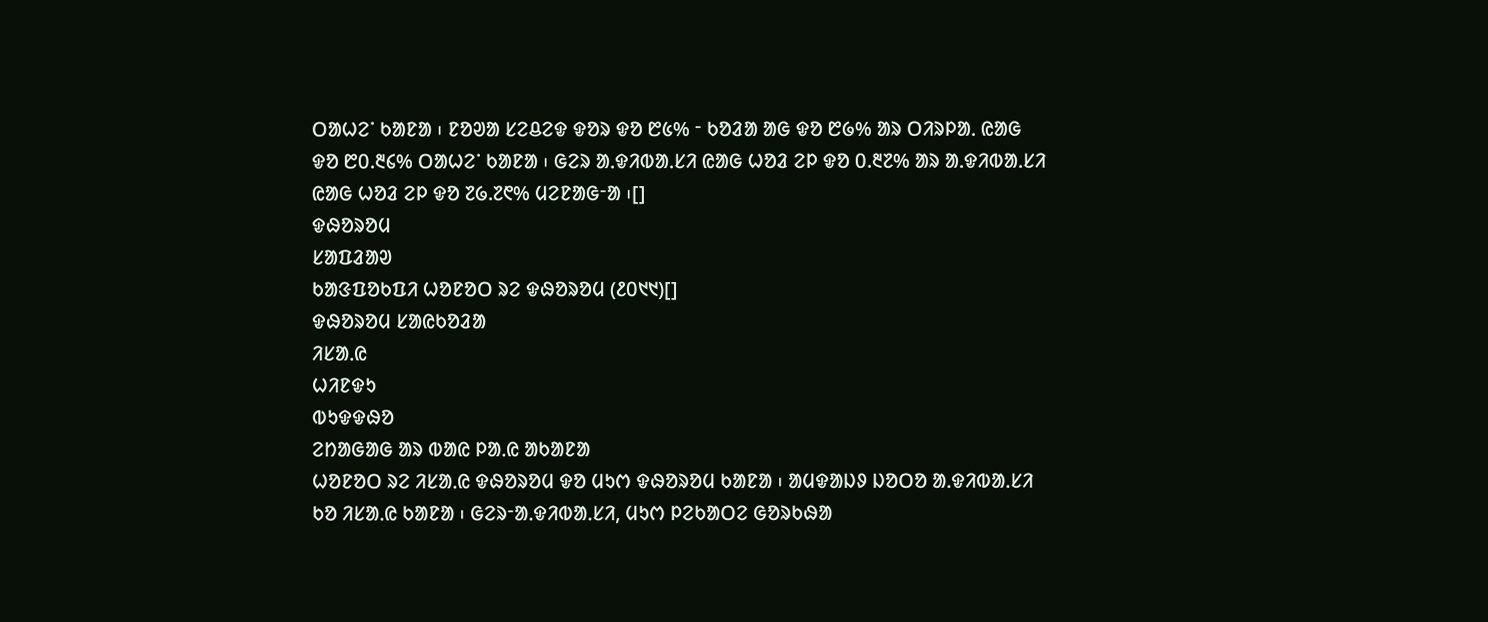ᱛᱟᱦᱮᱸ ᱠᱟᱱᱟ ᱾ ᱱᱚᱣᱟ ᱥᱮᱪᱮᱫ ᱫᱚᱨ ᱫᱚ ᱘᱕% ᱼ ᱠᱚᱲᱟ ᱟᱜ ᱫᱚ ᱘᱙% ᱟᱨ ᱛᱤᱨᱞᱟᱹ ᱭᱟᱜ ᱫᱚ ᱘᱐.᱓᱔% ᱛᱟᱦᱮᱸ ᱠᱟᱱᱟ ᱾ ᱜᱮᱨ ᱟᱹᱫᱤᱵᱟᱹᱥᱤ ᱭᱟᱜ ᱦᱚᱲ ᱮᱞ ᱫᱚ ᱐.᱓᱗% ᱟᱨ ᱟᱹᱫᱤᱵᱟᱹᱥᱤ ᱭᱟᱜ ᱦᱚᱲ ᱮᱞ ᱫᱚ ᱗᱙.᱗᱖% ᱢᱮᱱᱟᱜᱼᱟ ᱾[]
ᱫᱷᱚᱨᱚᱢ
ᱥᱟᱯᱲᱟᱣ
ᱠᱟᱝᱯᱚᱠᱯᱤ ᱦᱚᱱᱚᱛ ᱨᱮ ᱫᱷᱚᱨᱚᱢ (᱒᱐᱑᱑)[]
ᱫᱷᱚᱨᱚᱢ ᱥᱟᱭᱠᱚᱲᱟ
ᱤᱥᱟᱹᱭ
ᱦᱤᱱᱫᱩ
ᱵᱩᱫᱫᱷᱚ
ᱮᱴᱟᱜᱟᱜ ᱟᱨ ᱵᱟᱭ ᱞᱟᱹᱭ ᱟᱠᱟᱱᱟ
ᱦᱚᱱᱚᱛ ᱨᱮ ᱤᱥᱟᱹᱭ ᱫᱷᱚᱨᱚᱢ ᱫᱚ ᱢᱩᱬ ᱫᱷᱚᱨᱚᱢ ᱠᱟᱱᱟ ᱾ ᱟᱢᱫᱟᱡᱽ ᱡᱚᱛᱚ ᱟᱹᱫᱤᱵᱟᱹᱥᱤ ᱠᱚ ᱤᱥᱟᱹᱭ ᱠᱟᱱᱟ ᱾ ᱜᱮᱨᱼᱟᱹᱫᱤᱵᱟᱹᱥᱤ, ᱢᱩᱬ ᱞᱮᱠᱟᱛᱮ ᱜᱚᱨᱠᱷᱟ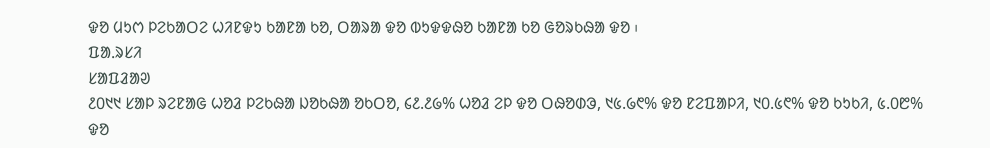ᱫᱚ ᱢᱩᱬ ᱞᱮᱠᱟᱛᱮ ᱦᱤᱱᱫᱩ ᱠᱟᱱᱟ ᱠᱚ, ᱛᱟᱨᱟ ᱫᱚ ᱵᱩᱫᱫᱷᱚ ᱠᱟᱱᱟ ᱠᱚ ᱜᱚᱨᱠᱷᱟ ᱫᱚ ᱾
ᱯᱟᱹᱨᱥᱤ
ᱥᱟᱯᱲᱟᱣ
᱒᱐᱑᱑ ᱥᱟᱞ ᱨᱮᱱᱟᱜ ᱦᱚᱲ ᱞᱮᱠᱷᱟ ᱡᱚᱠᱷᱟ ᱚᱠᱛᱚ, ᱔᱒.᱒᱙% ᱦᱚᱲ ᱮᱞ ᱫᱚ ᱛᱷᱚᱰᱳ, ᱑᱕.᱙᱖% ᱫᱚ ᱱᱮᱯᱟᱞᱤ, ᱑᱐.᱕᱖% ᱫᱚ ᱠᱩᱠᱤ, ᱕.᱐᱘% ᱫᱚ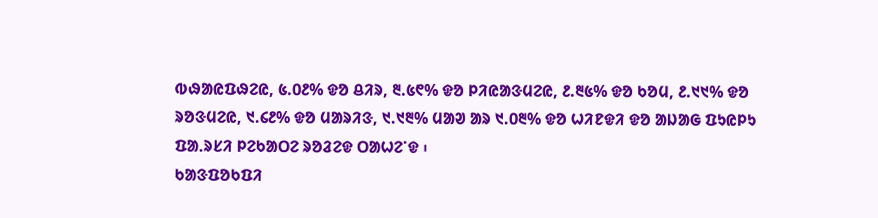ᱵᱷᱟᱭᱯᱷᱮᱭ, ᱕.᱐᱒% ᱫᱚ ᱪᱤᱨ, ᱓.᱕᱖% ᱫᱚ ᱞᱤᱭᱟᱝᱢᱮᱭ, ᱒.᱓᱕% ᱫᱚ ᱠᱚᱢ, ᱒.᱑᱑% ᱫᱚ ᱨᱚᱝᱢᱮᱭ, ᱑.᱔᱒% ᱫᱚ ᱢᱟᱨᱤᱝ, ᱑.᱑᱓% ᱢᱟᱣ ᱟᱨ ᱑.᱐᱓% ᱫᱚ ᱦᱤᱱᱫᱤ ᱫᱚ ᱟᱡᱟᱜ ᱯᱩᱭᱞᱩ ᱯᱟᱹᱨᱥᱤ ᱞᱮᱠᱟᱛᱮ ᱨᱚᱲᱮᱫ ᱛᱟᱦᱮᱸᱫ ᱾
ᱠᱟᱝᱯᱚᱠᱯᱤ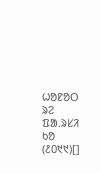ᱦᱚᱱᱚᱛ ᱨᱮ ᱯᱟᱹᱨᱥᱤ ᱠᱚ (᱒᱐᱑᱑)[]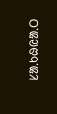ᱥᱟᱹᱠᱷᱭᱟᱹᱛ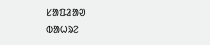ᱥᱟᱯᱲᱟᱣ
ᱵᱟᱦᱨᱮ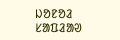ᱡᱚᱱᱚᱲ
ᱥᱟᱯᱲᱟᱣ